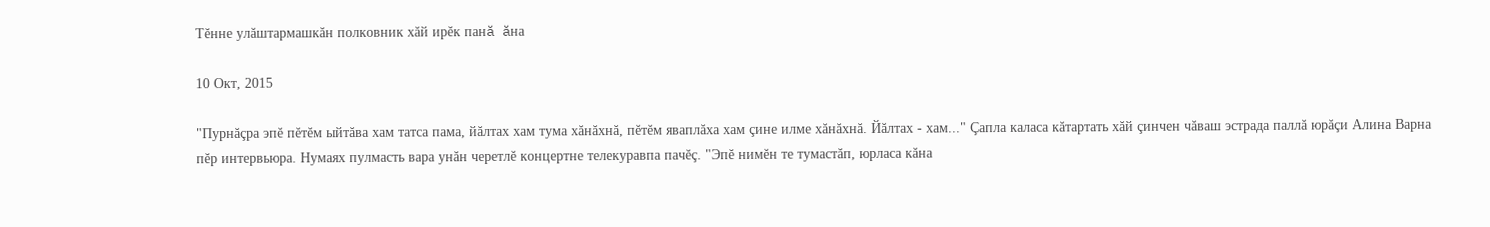Тĕнне улăштармашкăн полковник хăй ирĕк панă ăна

10 Окт, 2015

"Пурнăçра эпĕ пĕтĕм ыйтăва хам татса пама, йăлтах хам тума хăнăхнă, пĕтĕм яваплăха хам çине илме хăнăхнă. Йăлтах - хам..." Çапла каласа кăтартать хăй çинчен чăваш эстрада паллă юрăçи Алина Варна пĕр интервьюра. Нумаях пулмасть вара унăн черетлĕ концертне телекуравпа пачĕç. "Эпĕ нимĕн те тумастăп, юрласа кăна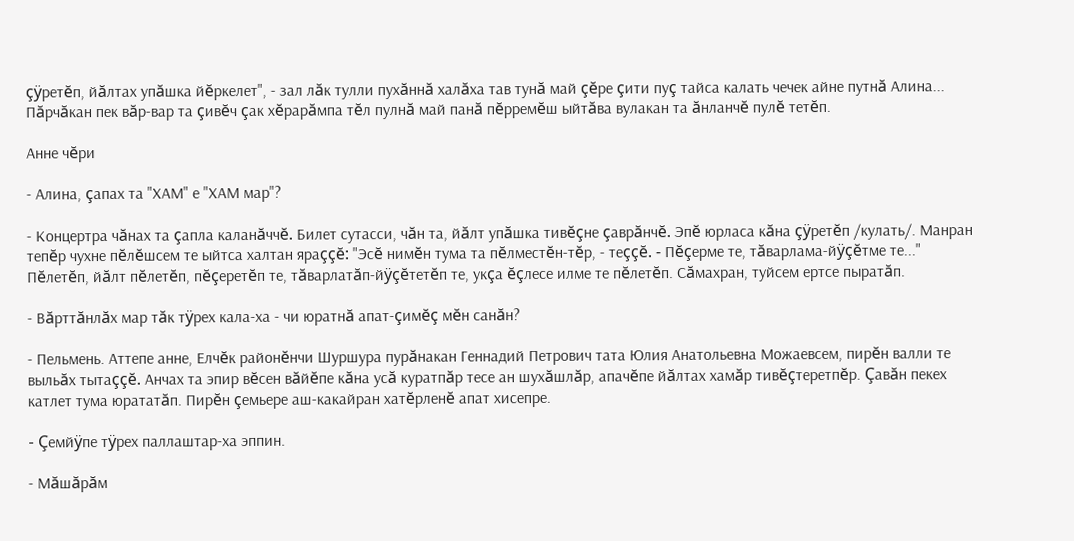çÿретĕп, йăлтах упăшка йĕркелет", - зал лăк тулли пухăннă халăха тав тунă май çĕре çити пуç тайса калать чечек айне путнă Алина... Пăрчăкан пек вăр-вар та çивĕч çак хĕрарăмпа тĕл пулнă май панă пĕрремĕш ыйтăва вулакан та ăнланчĕ пулĕ тетĕп.

Анне чĕри

- Алина, çапах та "ХАМ" е "ХАМ мар"?

- Концертра чăнах та çапла каланăччĕ. Билет сутасси, чăн та, йăлт упăшка тивĕçне çаврăнчĕ. Эпĕ юрласа кăна çÿретĕп /кулать/. Манран тепĕр чухне пĕлĕшсем те ыйтса халтан яраççĕ: "Эсĕ нимĕн тума та пĕлместĕн-тĕр, - теççĕ. - Пĕçерме те, тăварлама-йÿçĕтме те..." Пĕлетĕп, йăлт пĕлетĕп, пĕçеретĕп те, тăварлатăп-йÿçĕтетĕп те, укçа ĕçлесе илме те пĕлетĕп. Сăмахран, туйсем ертсе пыратăп.

- Вăрттăнлăх мар тăк тÿрех кала-ха - чи юратнă апат-çимĕç мĕн санăн?

- Пельмень. Аттепе анне, Елчĕк районĕнчи Шуршура пурăнакан Геннадий Петрович тата Юлия Анатольевна Можаевсем, пирĕн валли те выльăх тытаççĕ. Анчах та эпир вĕсен вăйĕпе кăна усă куратпăр тесе ан шухăшлăр, апачĕпе йăлтах хамăр тивĕçтеретпĕр. Çавăн пекех катлет тума юрататăп. Пирĕн çемьере аш-какайран хатĕрленĕ апат хисепре.

- Çемйÿпе тÿрех паллаштар-ха эппин.

- Мăшăрăм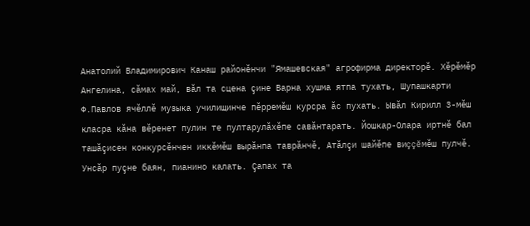Анатолий Владимирович Канаш районĕнчи "Ямашевская" агрофирма директорĕ. Хĕрĕмĕр Ангелина, сăмах май, вăл та сцена çине Варна хушма ятпа тухать, Шупашкарти Ф.Павлов ячĕллĕ музыка училищинче пĕрремĕш курсра ăс пухать. Ывăл Кирилл 3-мĕш класра кăна вĕренет пулин те пултарулăхĕпе савăнтарать. Йошкар-Олара иртнĕ бал ташăçисен конкурсĕнчен иккĕмĕш вырăнпа таврăнчĕ, Атăлçи шайĕпе виççĕмĕш пулчĕ. Унсăр пуçне баян, пианино калать. Çапах та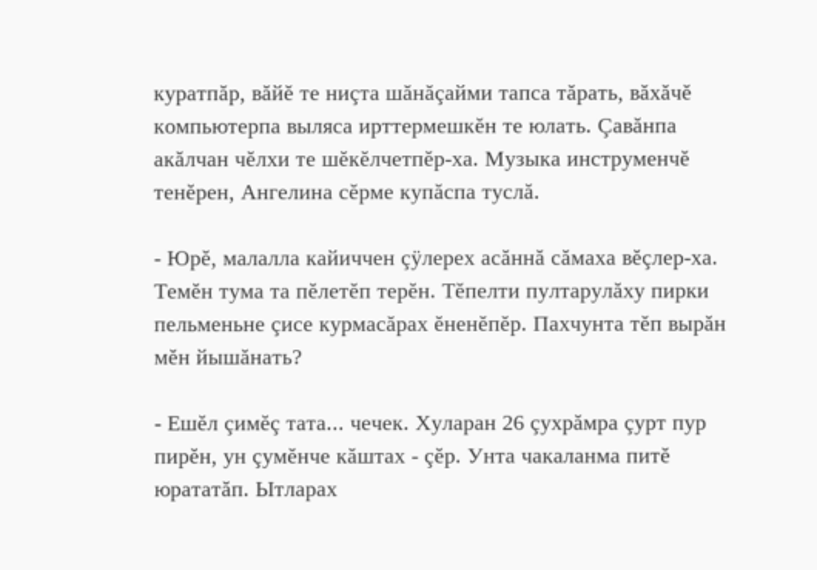куратпăр, вăйĕ те ниçта шăнăçайми тапса тăрать, вăхăчĕ компьютерпа выляса ирттермешкĕн те юлать. Çавăнпа акăлчан чĕлхи те шĕкĕлчетпĕр-ха. Музыка инструменчĕ тенĕрен, Ангелина сĕрме купăспа туслă.

- Юрĕ, малалла кайиччен çÿлерех асăннă сăмаха вĕçлер-ха. Темĕн тума та пĕлетĕп терĕн. Тĕпелти пултарулăху пирки пельменьне çисе курмасăрах ĕненĕпĕр. Пахчунта тĕп вырăн мĕн йышăнать?

- Ешĕл çимĕç тата... чечек. Хуларан 26 çухрăмра çурт пур пирĕн, ун çумĕнче кăштах - çĕр. Унта чакаланма питĕ юрататăп. Ытларах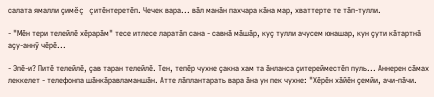салата ямалли çимĕç çитĕнтеретĕп. Чечек вара... вăл манăн пахчара кăна мар, хваттерте те тăп-тулли.

- "Мĕн тери телейлĕ хĕрарăм" тесе итлесе ларатăп сана - савнă мăшăр, куç тулли ачусем юнашар, кун çути кăтартнă аçу-аннÿ чĕрĕ...

- Эпĕ-и? Питĕ телейлĕ, çав таран телейлĕ. Тен, тепĕр чухне çакна хам та ăнланса çитерейместĕп пуль... Аннерен сăмах леккелет - телефонпа шăнкăравламаншăн. Атте лăплантарать вара ăна ун пек чухне: "Хĕрĕн хăйĕн çемйи, ачи-пăчи.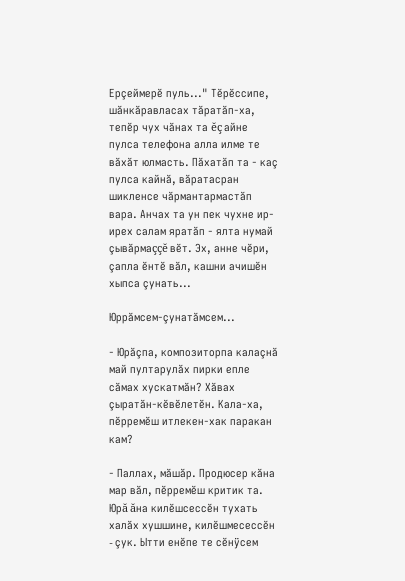Ерçеймерĕ пуль..." Тĕрĕссипе, шăнкăравласах тăратăп-ха, тепĕр чух чăнах та ĕç айне пулса телефона алла илме те вăхăт юлмасть. Пăхатăп та - каç пулса кайнă, вăратасран шикленсе чăрмантармастăп вара. Анчах та ун пек чухне ир-ирех салам яратăп - ялта нумай çывăрмаççĕ вĕт. Эх, анне чĕри, çапла ĕнтĕ вăл, кашни ачишĕн хыпса çунать...

Юррăмсем-çунатăмсем...

- Юрăçпа, композиторпа калаçнă май пултарулăх пирки епле сăмах хускатмăн? Хăвах çыратăн-кĕвĕлетĕн. Кала-ха, пĕрремĕш итлекен-хак паракан кам?

- Паллах, мăшăр. Продюсер кăна мар вăл, пĕрремĕш критик та. Юрă ăна килĕшсессĕн тухать халăх хушшине, килĕшмесессĕн - çук. Ытти енĕпе те сĕнÿсем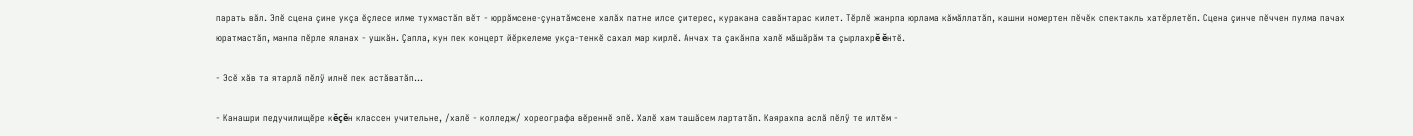парать вăл. Эпĕ сцена çине укçа ĕçлесе илме тухмастăп вĕт - юррăмсене-çунатăмсене халăх патне илсе çитерес, куракана савăнтарас килет. Тĕрлĕ жанрпа юрлама кăмăллатăп, кашни номертен пĕчĕк спектакль хатĕрлетĕп. Сцена çинче пĕччен пулма пачах юратмастăп, манпа пĕрле яланах - ушкăн. Çапла, кун пек концерт йĕркелеме укçа-тенкĕ сахал мар кирлĕ. Анчах та çакăнпа халĕ мăшăрăм та çырлахрĕ ĕнтĕ.

- Эсĕ хăв та ятарлă пĕлÿ илнĕ пек астăватăп...

- Канашри педучилищĕре кĕçĕн классен учительне, /халĕ - колледж/ хореографа вĕреннĕ эпĕ. Халĕ хам ташăсем лартатăп. Каярахпа аслă пĕлÿ те илтĕм -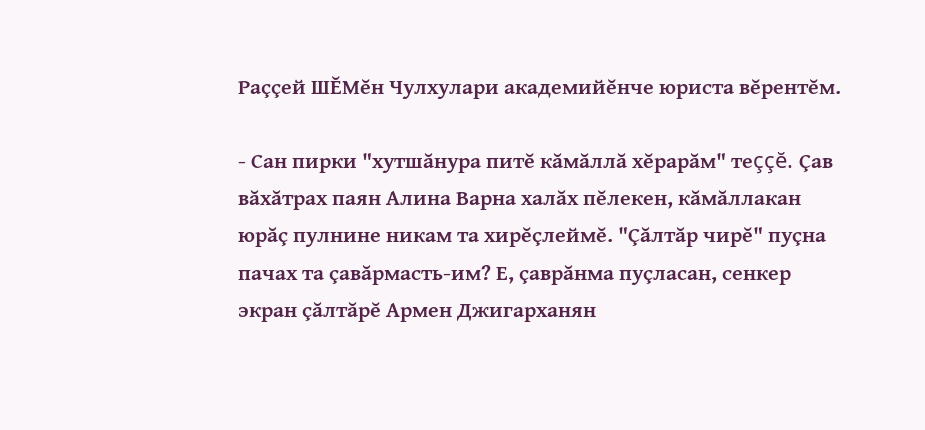Раççей ШĔМĕн Чулхулари академийĕнче юриста вĕрентĕм.

- Сан пирки "хутшăнура питĕ кăмăллă хĕрарăм" теççĕ. Çав вăхăтрах паян Алина Варна халăх пĕлекен, кăмăллакан юрăç пулнине никам та хирĕçлеймĕ. "Çăлтăр чирĕ" пуçна пачах та çавăрмасть-им? Е, çаврăнма пуçласан, сенкер экран çăлтăрĕ Армен Джигарханян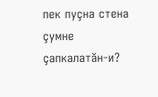пек пуçна стена çумне çапкалатăн-и?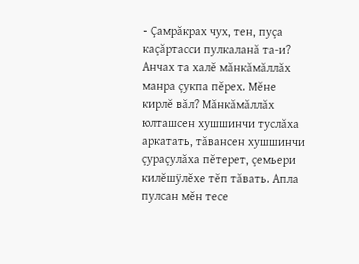- Çамрăкрах чух, тен, пуçа каçăртасси пулкаланă та-и? Анчах та халĕ мăнкăмăллăх манра çукпа пĕрех. Мĕне кирлĕ вăл? Мăнкăмăллăх юлташсен хушшинчи туслăха аркатать, тăвансен хушшинчи çураçулăха пĕтерет, çемьери килĕшÿлĕхе тĕп тăвать. Апла пулсан мĕн тесе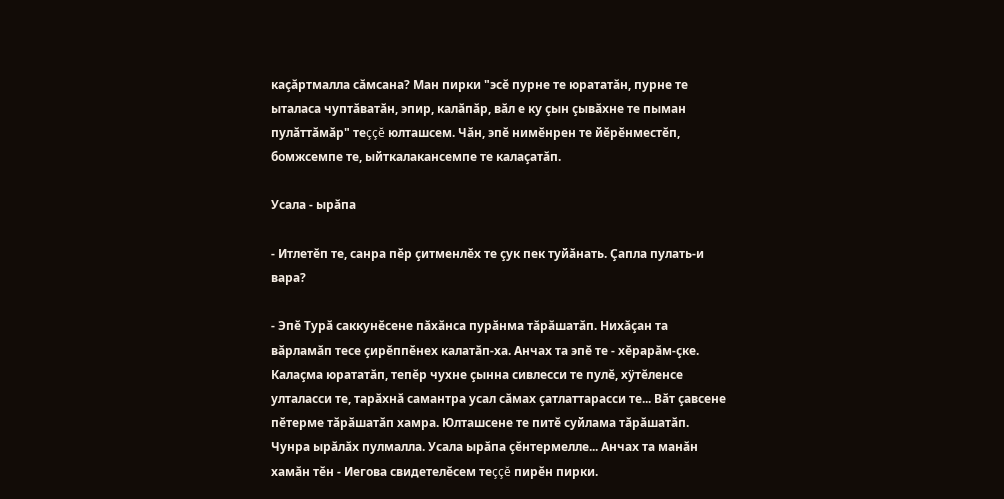каçăртмалла сăмсана? Ман пирки "эсĕ пурне те юрататăн, пурне те ыталаса чуптăватăн, эпир, калăпăр, вăл е ку çын çывăхне те пыман пулăттăмăр" теççĕ юлташсем. Чăн, эпĕ нимĕнрен те йĕрĕнместĕп, бомжсемпе те, ыйткалакансемпе те калаçатăп.

Усала - ырăпа

- Итлетĕп те, санра пĕр çитменлĕх те çук пек туйăнать. Çапла пулать-и вара?

- Эпĕ Турă саккунĕсене пăхăнса пурăнма тăрăшатăп. Нихăçан та вăрламăп тесе çирĕппĕнех калатăп-ха. Анчах та эпĕ те - хĕрарăм-çке. Калаçма юрататăп, тепĕр чухне çынна сивлесси те пулĕ, хÿтĕленсе улталасси те, тарăхнă самантра усал сăмах çатлаттарасси те... Вăт çавсене пĕтерме тăрăшатăп хамра. Юлташсене те питĕ суйлама тăрăшатăп. Чунра ырăлăх пулмалла. Усала ырăпа çĕнтермелле... Анчах та манăн хамăн тĕн - Иегова свидетелĕсем теççĕ пирĕн пирки.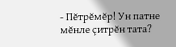- Пĕтрĕмĕр! Ун патне мĕнле çитрĕн тата?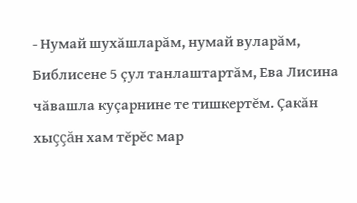- Нумай шухăшларăм, нумай вуларăм, Библисене 5 çул танлаштартăм, Ева Лисина чăвашла куçарнине те тишкертĕм. Çакăн хыççăн хам тĕрĕс мар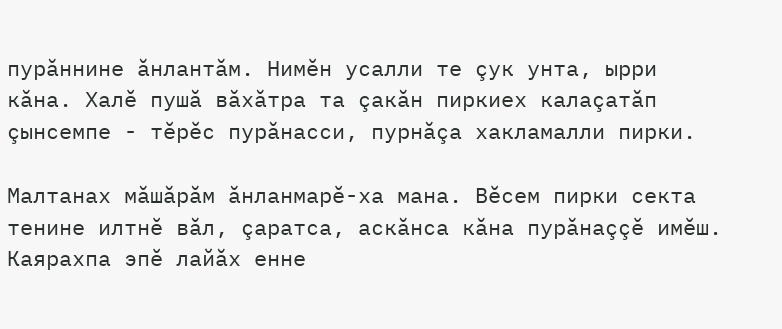пурăннине ăнлантăм. Нимĕн усалли те çук унта, ырри кăна. Халĕ пушă вăхăтра та çакăн пиркиех калаçатăп çынсемпе - тĕрĕс пурăнасси, пурнăçа хакламалли пирки.

Малтанах мăшăрăм ăнланмарĕ-ха мана. Вĕсем пирки секта тенине илтнĕ вăл, çаратса, аскăнса кăна пурăнаççĕ имĕш. Каярахпа эпĕ лайăх енне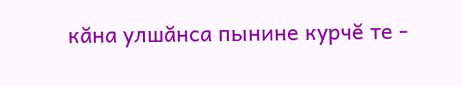кăна улшăнса пынине курчĕ те -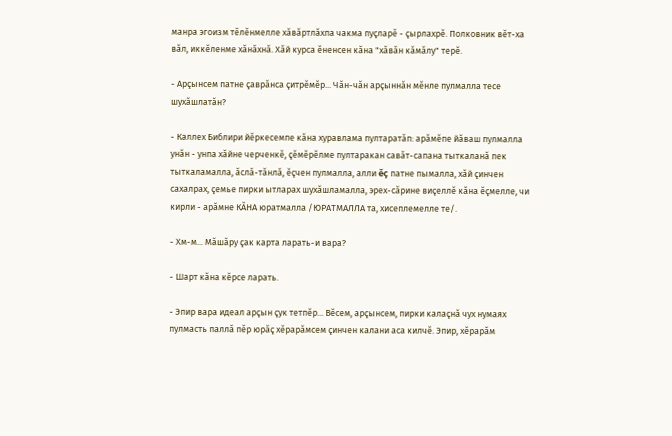манра эгоизм тĕлĕнмелле хăвăртлăхпа чакма пуçларĕ - çырлахрĕ. Полковник вĕт-ха вăл, иккĕленме хăнăхнă. Хăй курса ĕненсен кăна "хăвăн кăмăлу" терĕ.

- Арçынсем патне çаврăнса çитрĕмĕр... Чăн-чăн арçыннăн мĕнле пулмалла тесе шухăшлатăн?

- Каллех Библири йĕркесемпе кăна хуравлама пултаратăп: арăмĕпе йăваш пулмалла унăн - унпа хăйне черченкĕ, çĕмĕрĕлме пултаракан савăт-сапана тыткаланă пек тыткаламалла, ăслă-тăнлă, ĕçчен пулмалла, алли ĕç патне пымалла, хăй çинчен сахалрах, çемье пирки ытларах шухăшламалла, эрех-сăрине виçеллĕ кăна ĕçмелле, чи кирли - арăмне КĂНА юратмалла /ЮРАТМАЛЛА та, хисеплемелле те/.

- Хм-м... Мăшăру çак карта ларать-и вара?

- Шарт кăна кĕрсе ларать.

- Эпир вара идеал арçын çук тетпĕр... Вĕсем, арçынсем, пирки калаçнă чух нумаях пулмасть паллă пĕр юрăç хĕрарăмсем çинчен калани аса килчĕ. Эпир, хĕрарăм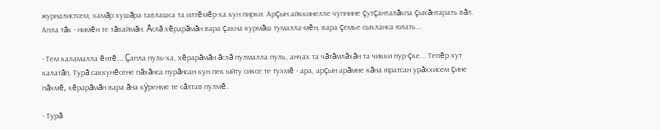журналистсем, хамăр хушăра тавлашса та илтĕмĕр-ха кун пирки. Арçын айккинелле чупнине çутçанталăкпа çыхăнтарать вăл. Апла тăк - нимĕн те тăваймăн. Ăслă хĕрарăмăн вара çакна курмăш тумалла-мĕн, вара çемье сыхланса юлать...

- Тем каламалла ĕнтĕ... Çапла пуль-ха, хĕрарăмăн ăслă пулмалла пуль, анчах та чăтăмлăхăн та чикки пур-çке... Тепĕр хут калатăп, Турă саккунĕсене пăхăнса пурăнсан кун пек ыйту сиксе те тухмĕ - ара, арçын арăмне кăна юратсан урăххисем çине пăхмĕ, хĕрарăмăн вара ăна кÿренме те сăлтав пулмĕ.

- Турă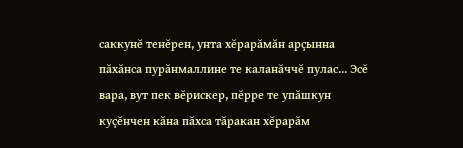саккунĕ тенĕрен, унта хĕрарăмăн арçынна пăхăнса пурăнмаллине те каланăччĕ пулас... Эсĕ вара, вут пек вĕрискер, пĕрре те упăшкун куçĕнчен кăна пăхса тăракан хĕрарăм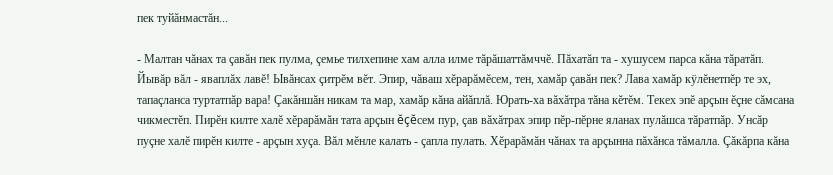пек туйăнмастăн...

- Малтан чăнах та çавăн пек пулма, çемье тилхепине хам алла илме тăрăшаттăмччĕ. Пăхатăп та - хушусем парса кăна тăратăп. Йывăр вăл - яваплăх лавĕ! Ывăнсах çитрĕм вĕт. Эпир, чăваш хĕрарăмĕсем, тен, хамăр çавăн пек? Лава хамăр кÿлĕнетпĕр те эх, тапаçланса туртатпăр вара! Çакăншăн никам та мар, хамăр кăна айăплă. Юрать-ха вăхăтра тăна кĕтĕм. Текех эпĕ арçын ĕçне сăмсана чикместĕп. Пирĕн килте халĕ хĕрарăмăн тата арçын ĕçĕсем пур, çав вăхăтрах эпир пĕр-пĕрне яланах пулăшса тăратпăр. Унсăр пуçне халĕ пирĕн килте - арçын хуçа. Вăл мĕнле калать - çапла пулать. Хĕрарăмăн чăнах та арçынна пăхăнса тăмалла. Çăкăрпа кăна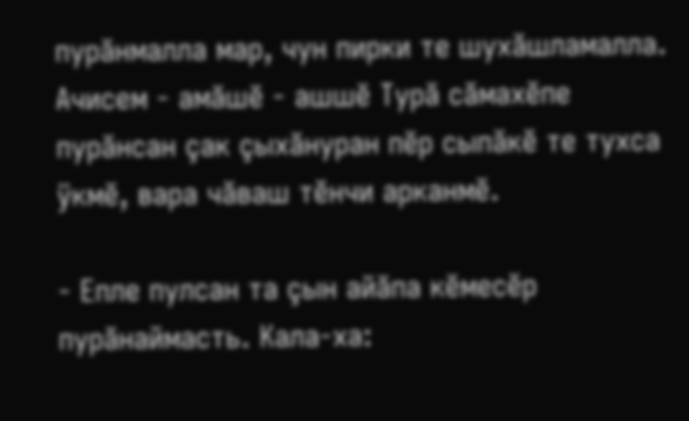пурăнмалла мар, чун пирки те шухăшламалла. Ачисем - амăшĕ - ашшĕ Турă сăмахĕпе пурăнсан çак çыхăнуран пĕр сыпăкĕ те тухса ÿкмĕ, вара чăваш тĕнчи арканмĕ.

- Епле пулсан та çын айăпа кĕмесĕр пурăнаймасть. Кала-ха: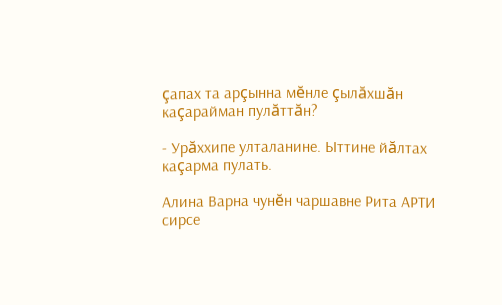çапах та арçынна мĕнле çылăхшăн каçарайман пулăттăн?

- Урăххипе улталанине. Ыттине йăлтах каçарма пулать.

Алина Варна чунĕн чаршавне Рита АРТИ сирсе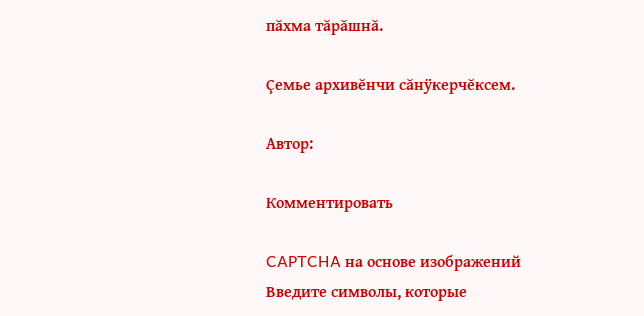пăхма тăрăшнă.

Çемье архивĕнчи сăнÿкерчĕксем.

Автор:

Комментировать

CAPTCHA на основе изображений
Введите символы, которые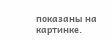показаны на картинке.